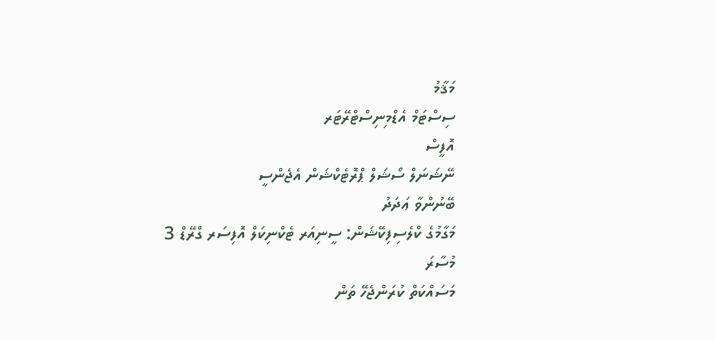މަޤާމު
ސިސްޓަމް އެޑްމިނިސްޓްރޭޓަރ
އޮފީސް
ނޭޝަނަލް ސޯޝަލް ޕްރޮޓެކްޝަން އެޖެންސީ
ބޭނުންވާ ޢަދަދު
މަގާމުގެ ކްލެސިފިކޭޝަން: ސީނިއަރ ޓެކްނިކަލް އޮފިސަރ ގްރޭޑް 3
މުސާރަ
މަސައްކަތް ކުރަންޖެހޭ ތަން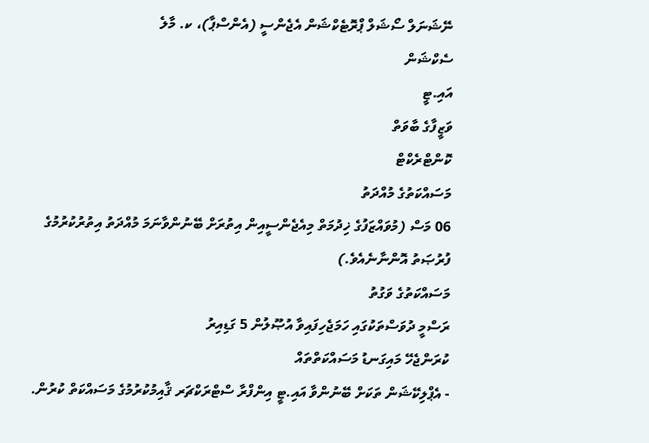ނޭޝަނަލް ސޯޝަލް ޕްރޮޓެކްޝަން އެޖެންސީ (އެންސްޕާ)، ކ. މާލެ
ސެކްޝަން
އައި.ޓީ
ވަޒީފާގެ ބާވަތް
ކޮންޓްރެކްޓް
މަސައްކަތުގެ މުއްދަތު
06 މަސް (މުވައްޒަފުގެ ޚިދުމަތް މިއެޖެންސީއިން އިތުރަށް ބޭނުންވާނަމަ މުއްދަތު އިތުރުކުރުމުގެ ފުރުޞަތު އޮންނާނެއެވެ.)
މަސައްކަތުގެ ވަގުތު
ރަސްމީ ދުވަސްތަކުގައި ހަމަޖެހިފައިވާ އުޞޫލުން 5 ގަޑިއިރު
ކުރަންޖެހޭ މައިގަނޑު މަސައްކަތްތައް
- އެޕްލިކޭޝަން ތަކަށް ބޭނުންވާ އައި.ޓީ އިންފްރާ ސްޓްރަކްޗަރ ޤާއިމުކުރުމުގެ މަސައްކަތް ކުރުން.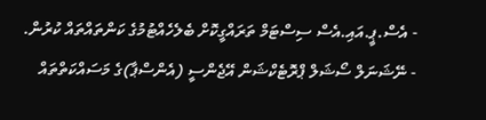- އެސް.ޕީ.އައި.އެސް ސިސްޓަމް ތަރައްގީކޮށް ބެލެހެއްޓުމުގެ ކަންތައްތައް ކުރުން.
- ނޭޝަނަލް ސޯޝަލް ޕްރޮޓެކްޝަން އޭޖެންސީ (އެންސްޕާ)ގެ މަސައްކަތްތައް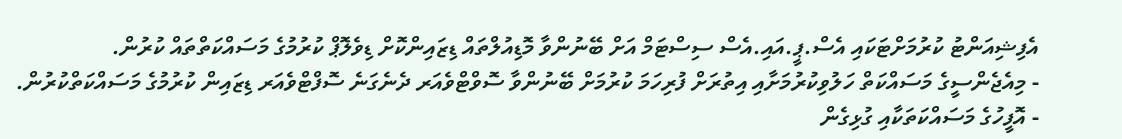އެފިޝިއަންޓު ކުރުމަށްޓަކައި އެސް.ޕީ.އައި.އެސް ސިސްޓަމް އަށް ބޭނުންވާ މޮޑިއުލްތައް ޑިޒައިންކޮށް ޑިވެލޮޕް ކުރުމުގެ މަސައްކަތްތައް ކުރުން.
- މިއެޖެންސީގެ މަސައްކަތް ހަލުވިކުރުމަށާއި އިތުރަށް ފުރިހަމަ ކުރުމަށް ބޭނުންވާ ސޮވްޓްވެއަރ ދެނެގަނެ ސޮފްޓްވެއަރ ޑިޒައިން ކުރުމުގެ މަސައްކަތްކުރުން.
- އޮފީހުގެ މަސައްކަތަކާއި ގުޅިގެން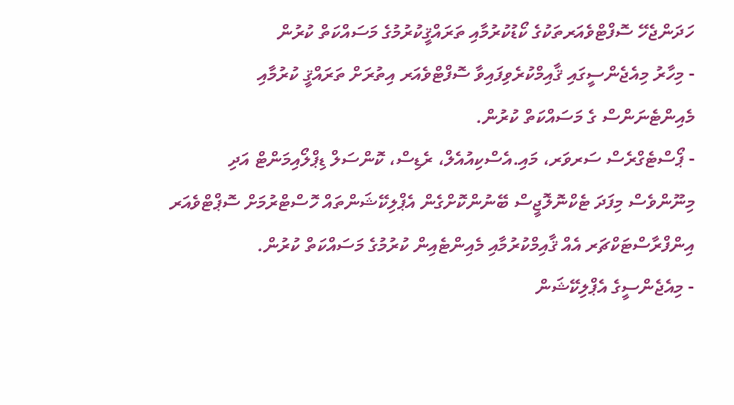ހަދަންޖެހޭ ސޮފްޓްވެއަރތަކުގެ ކޯޑުކުރުމާއި ތަރައްޤީކުރުމުގެ މަސައްކަތް ކުރުން
- މިހާރު މިއެޖެންސީގައި ޤާއިމްކުރެވިފައިވާ ސޮފްޓްވެއަރ އިތުރަށް ތަރައްޤީ ކުރުމާއި މެއިންޓެނަންސް ގެ މަސައްކަތް ކުރުން.
- ޕޯސްޓެގްރެސް ސަރވަރ، މައި.އެސްކިއުއެލް، ރެޑިސް، ކޮންސަލް ޑިޕްލޯއިމަންޓް އަދި މިނޫންވެސް މިފަދަ ޓެކްނޮލޮޖީސް ބޭނުންކޮށްގެން އެޕްލިކޭޝަންތައް ހޮސްޓްރުމަށް ސޮޕްޓްވެއަރ އިންފްރާސްޓަކްޗަރ އެއް ޤާއިމްކުރުމާއި މެއިންޓެއިން ކުރުމުގެ މަސައްކަތް ކުރުން.
- މިއެޖެންސީގެ އެޕްލިކޭޝަން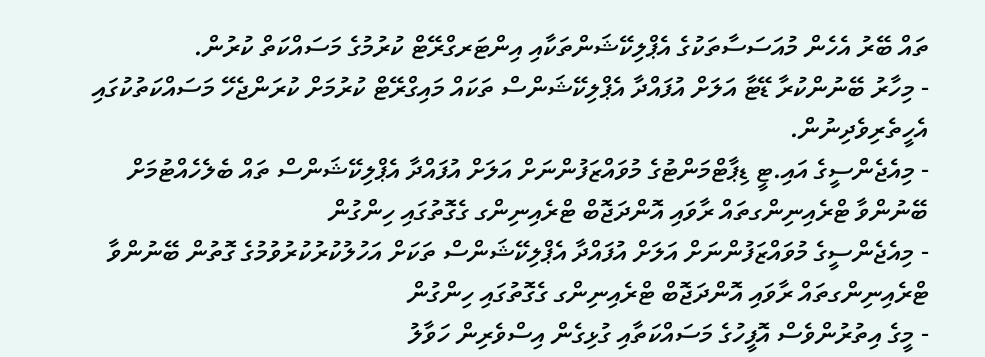ތައް ބޭރު އެހެން މުއަސަސާތަކުގެ އެޕްލިކޭޝަންތަކާއި އިންޓަރގްރޭޓް ކުރުމުގެ މަސައްކަތް ކުރުން.
- މިހާރު ބޭނުންކުރާ ޑޭޓާ އަލަށް އުފައްދާ އެޕްލިކޭޝަންސް ތަކައް މައިގްރޭޓް ކުރުމަށް ކުރަންޖެހޭ މަސައްކަތުކުގައި އެހީތެރިވެދިނުން.
- މިއެޖެންސީގެ އައި.ޓީ ޑިޕާޓްމަންޓުގެ މުވައްޒަފުންނަށް އަލަށް އުފައްދާ އެޕްލިކޭޝަންސް ތައް ބެލެހެއްޓުމަށް ބޭނުންވާ ޓްރެއިނިންގތައް ރާވައި އޮންދަޖޮބް ޓްރެއިނިންގ ގެގޮތުގައި ހިންގުން
- މިއެޖެންސީގެ މުވައްޒަފުންނަށް އަލަށް އުފައްދާ އެޕްލިކޭޝަންސް ތަކަށް އަހުލުކުރުކުރުވުމުގެ ގޮތުން ބޭނުންވާ ޓްރެއިނިންގތައް ރާވައި އޮންދަޖޮބް ޓްރެއިނިންގ ގެގޮތުގައި ހިންގުން
- މީގެ އިތުރުންވެސް އޮފީހުގެ މަސައްކަތާއި ގުޅިގެން އިސްވެރިން ހަވާލު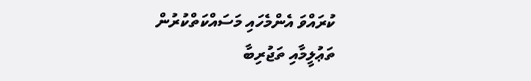ކުރައްވަ އެންމެހައި މަސައްކަތްކުރުން
ތަޢުލީމާއި ތަޖުރިބާ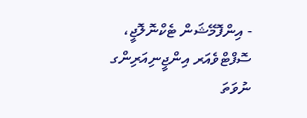- އިންފޮމޭޝަން ޓެކްނޮލޮޖީ، ސޮފްޓްވެއަރ އިންޖީނިއަރިންގ ނުވަތަ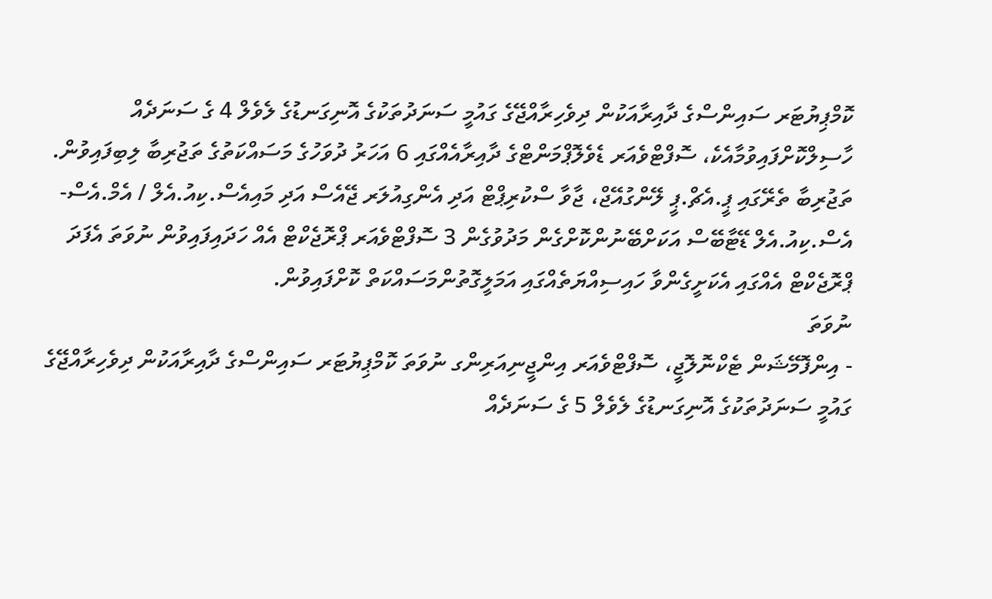ކޮމްޕިޔުޓަރ ސައިންސްގެ ދާއިރާއަކުން ދިވެހިރާއްޖޭގެ ގައުމީ ސަނަދުތަކުގެ އޮނިގަނޑުގެ ލެވެލް 4 ގެ ސަނަދެއް ހާސިލްކޮށްފައިވުމާއެކެ، ސޮފްޓްވެއަރ ޑެވެލޮޕްމަންޓްގެ ދާއިރާއެއްގައި 6 އަހަރު ދުވަހުގެ މަސައްކަތުގެ ތަޖުރިބާ ލިބިފައިވުން. ތަޖުރިބާ ތެރޭގައި ޕީ.އެޗް.ޕީ ލޭންގުއޭޖް، ޖާވާ ސްކުރިޕްޓް އަދި އެންގިއުލަރ ޖޭއެސް އަދި މައިއެސް.ކިއު.އެލް / އެމް.އެސް- އެސް.ކިއު.އެލް ޑޭޓާބޭސް އަކަށްބޭނުންކޮށްގެން މަދުވުގެން 3 ސޮފްޓްވެއަރ ޕްރޮޖެކްޓް އެއް ހަދައިފައިވުން ނުވަތަ އެފަދަ ޕްރޮޖެކްޓް އެއްގައި އެކަށީގެންވާ ހައިސިއްޔަތެއްގައި އަމަލީގޮތުންމަސައްކަތް ކޮށްފައިވުން.
ނުވަތަ
- އިންފޮމޭޝަން ޓެކްނޮލޮޖީ، ސޮފްޓްވެއަރ އިންޖީނިއަރިންގ ނުވަތަ ކޮމްޕިޔުޓަރ ސައިންސްގެ ދާއިރާއަކުން ދިވެހިރާއްޖޭގެ ގައުމީ ސަނަދުތަކުގެ އޮނިގަނޑުގެ ލެވެލް 5 ގެ ސަނަދެއް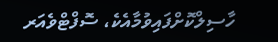ހާސިލްކޮށްފައިވުމާއެކެ، ސޮފްޓްވެއަރ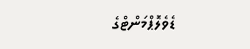ޑެވެލޮޕްމަންޓްގެ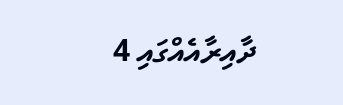ދާއިރާއެއްގައި 4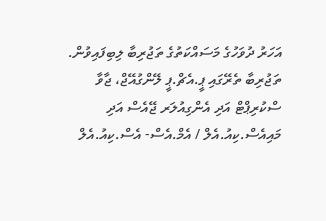އަހަރު ދުވަހުގެ މަސައްކަތުގެ ތަޖުރިބާ ލިބިފައިވުން. ތަޖުރިބާ ތެރޭގައި ޕީ.އެޗް.ޕީ ލޭންގުއޭޖް، ޖާވާ ސްކުރިޕްޓް އަދި އެންގިއުލަރ ޖޭއެސް އަދި މައިއެސް.ކިއު.އެލް / އެމް.އެސް- އެސް.ކިއު.އެލް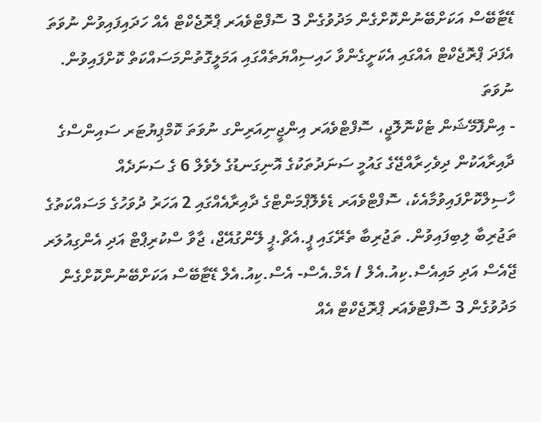ޑޭޓާބޭސް އަކަށްބޭނުންކޮށްގެން މަދުވުގެން 3 ސޮފްޓްވެއަރ ޕްރޮޖެކްޓް އެއް ހަދައިފައިވުން ނުވަތަ އެފަދަ ޕްރޮޖެކްޓް އެއްގައި އެކަށީގެންވާ ހައިސިއްޔަތެއްގައި އަމަލީގޮތުންމަސައްކަތް ކޮށްފައިވުން.
ނުވަތަ
- އިންފޮމޭޝަން ޓެކްނޮލޮޖީ، ސޮފްޓްވެއަރ އިންޖީނިއަރިންގ ނުވަތަ ކޮމްޕިޔުޓަރ ސައިންސްގެ ދާއިރާއަކުން ދިވެހިރާއްޖޭގެ ގައުމީ ސަނަދުތަކުގެ އޮނިގަނޑުގެ ލެވެލް 6 ގެ ސަނަދެއް ހާސިލްކޮށްފައިވުމާއެކެ، ސޮފްޓްވެއަރ ޑެވެލޮޕްމަންޓްގެ ދާއިރާއެއްގައި 2 އަހަރު ދުވަހުގެ މަސައްކަތުގެ ތަޖުރިބާ ލިބިފައިވުން. ތަޖުރިބާ ތެރޭގައި ޕީ.އެޗް.ޕީ ލޭންގުއޭޖް، ޖާވާ ސްކުރިޕްޓް އަދި އެންގިއުލަރ ޖޭއެސް އަދި މައިއެސް.ކިއު.އެލް / އެމް.އެސް- އެސް.ކިއު.އެލް ޑޭޓާބޭސް އަކަށްބޭނުންކޮށްގެން މަދުވުގެން 3 ސޮފްޓްވެއަރ ޕްރޮޖެކްޓް އެއް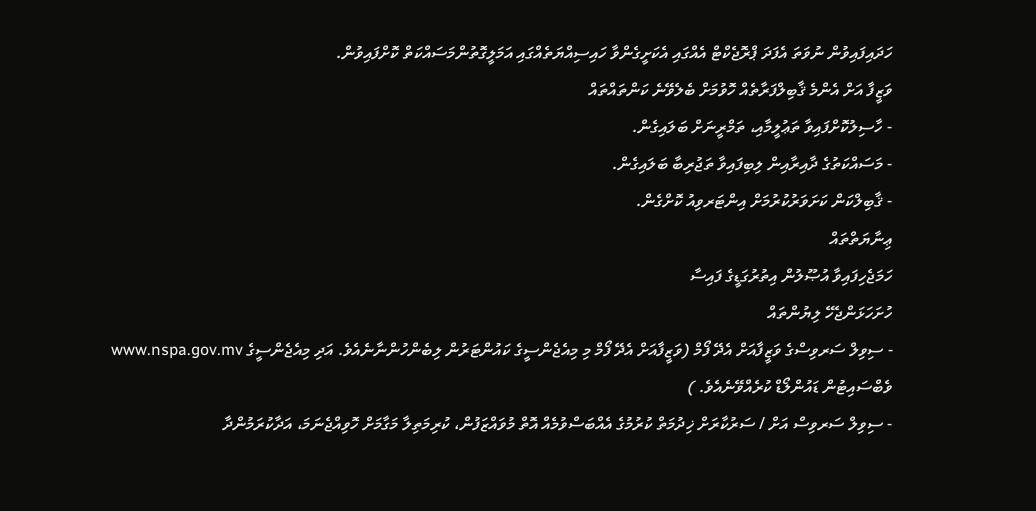ހަދައިފައިވުން ނުވަތަ އެފަދަ ޕްރޮޖެކްޓް އެއްގައި އެކަށީގެންވާ ހައިސިއްޔަތެއްގައި އަމަލީގޮތުންމަސައްކަތް ކޮށްފައިވުން.
ވަޒީފާ އަށް އެންމެ ޤާބިލްފަރާތެއް ހޮވުމަށް ބެލެވޭނެ ކަންތައްތައް
- ހާސިލުކޮށްފައިވާ ތަޢުލީމާއި، ތަމްރީނަށް ބަލައިގެން.
- މަސައްކަތުގެ ދާއިރާއިން ލިބިފައިވާ ތަޖުރިބާ ބަލައިގެން.
- ޤާބިލްކަން ކަށަވަރުކުރުމަށް އިންޓަރވިއު ކޮށްގެން.
ޢިނާޔަތްތައް
ހަމަޖެހިފައިވާ އުޞޫލުން އިތުރުގަޑީގެ ފައިސާ
ހުށަހަޅަންޖެހޭ ލިޔުންތައް
- ސިވިލް ސަރވިސްގެ ވަޒީފާއަށް އެދޭ ފޯމް (ވަޒީފާއަށް އެދޭ ފޯމް މި މިއެޖެންސީގެ ކައުންޓަރުން ލިބެންހުންނާނެއެވެ. އަދި މިއެޖެންސީގެ www.nspa.gov.mv ވެބްސައިޓުން ޑައުންލޯޑް ކުރެއްވޭނެއެވެ. )
- ސިވިލް ސަރވިސް އަށް / ސަރުކާރަށް ޚިދުމަތް ކުރުމުގެ އެއްބަސްވުމެއް އޮތް މުވައްޒަފުން، ކުރިމަތިލާ މަގާމަށް ހޮވިއްޖެނަމަ، އަދާކުރަމުންދާ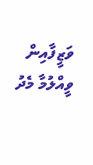ވަޒީފާއިން ވީއްލުމާ މެދު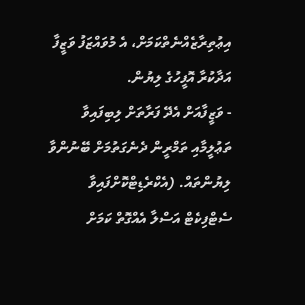އިޢުތިރާޒެއްނެތްކަމަށް، އެ މުވައްޒަފު ވަޒީފާ އަދާކުރާ އޮފީހުގެ ލިޔުން.
- ވަޒީފާއަށް އެދޭ ފަރާތަށް ލިބިފައިވާ ތަޢުލީމާއި ތަމްރީން ދެނެގަތުމަށް ބޭނުންވާ ލިޔުންތައް. (އެކްރެޑިޓްކޮށްފައިވާ ސެޓްފިކެޓް އަސްލާ އެއްގޮތް ކަމަށް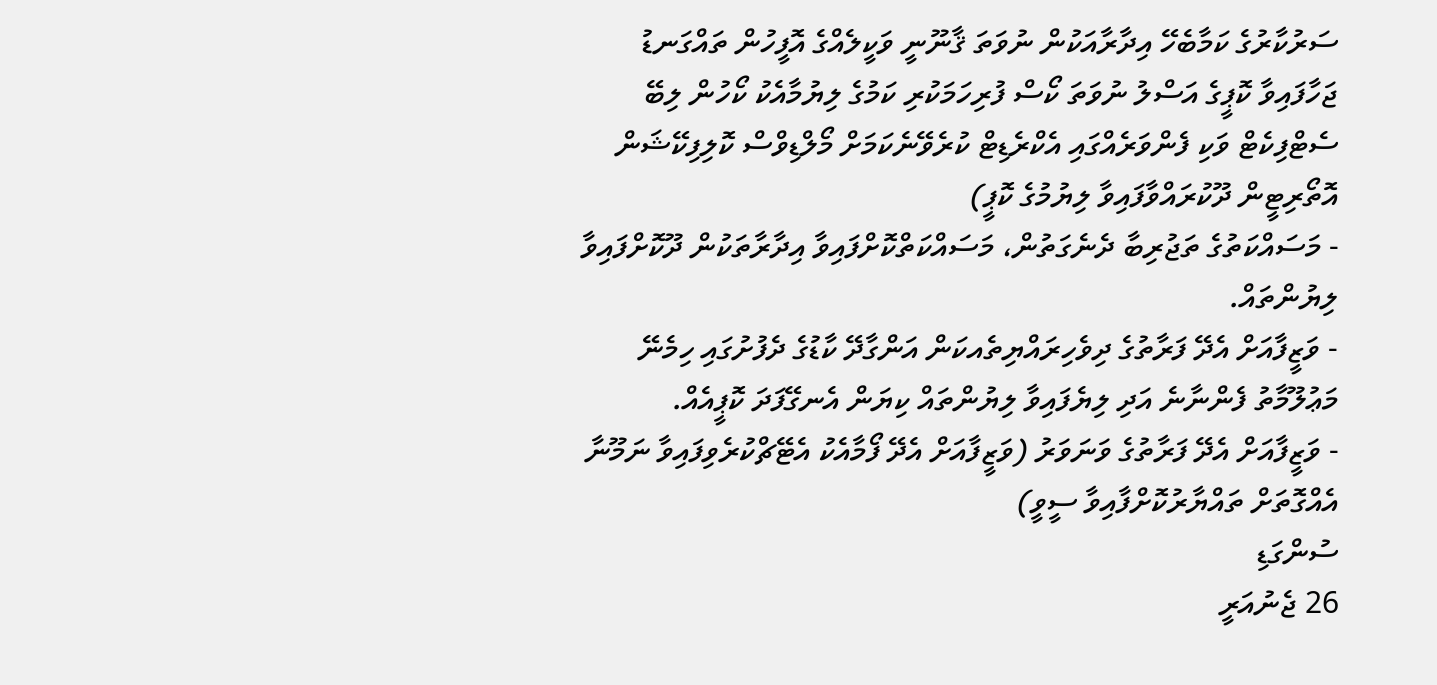ސަރުކާރުގެ ކަމާބެހޭ އިދާރާއަކުން ނުވަތަ ޤާނޫނީ ވަކީލެއްގެ އޮފީހުން ތައްގަނޑު ޖަހާފައިވާ ކޮޕީގެ އަސްލު ނުވަތަ ކޯސް ފުރިހަމަކުރި ކަމުގެ ލިޔުމާއެކު ކޯހުން ލިބޭ ސެޓްފިކެޓް ވަކި ފެންވަރެއްގައި އެކްރެޑިޓް ކުރެވޭނެކަމަށް މޯލްޑިވްސް ކޮލިފިކޭޝަން އޮތޯރިޓީން ދޫކުރައްވާފައިވާ ލިޔުމުގެ ކޮޕީ)
- މަސައްކަތުގެ ތަޖުރިބާ ދެނެގަތުން، މަސައްކަތްކޮށްފައިވާ އިދާރާތަކުން ދޫކޮށްފައިވާ ލިޔުންތައް.
- ވަޒީފާއަށް އެދޭ ފަރާތުގެ ދިވެހިރައްޔިތެއކަން އަންގާދޭ ކާޑުގެ ދެފުށުގައި ހިމެނޭ މަޢުލޫމާތު ފެންނާނެ އަދި ލިޔެފައިވާ ލިޔުންތައް ކިޔަން އެނގޭފަދަ ކޮޕީއެއް.
- ވަޒީފާއަށް އެދޭ ފަރާތުގެ ވަނަވަރު (ވަޒީފާއަށް އެދޭ ފޯމާއެކު އެޓޭޗްކުރެވިފައިވާ ނަމޫނާ އެއްގޮތަށް ތައްޔާރުކޮށްފާއިވާ ސީވީ)
ސުންގަޑި
26 ޖެނުއަރީ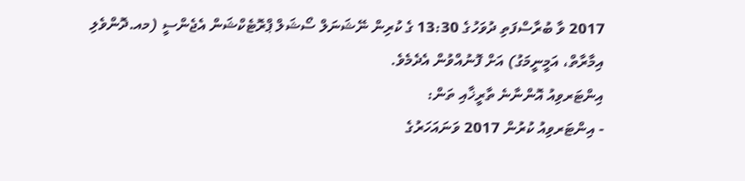2017 ވާ ބުރާސްފަތި ދުވަހުގެ 13:30 ގެ ކުރިން ނޭޝަނަލް ސޯޝަލް ޕްރޮޓެކްޝަން އެޖެންސީ (މއ.ދޮންވެލި އިމާރާތް، އަމީނީމަގު) އަށް ފޮނުއްވުން އެދެމެވެ.
އިންޓަރވިއު އޮންނާނެ ތާރީޚާއި ތަން:
- އިންޓަރވިއު ކުރުން 2017 ވަނައަހަރުގެ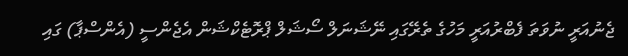ޖެނުއަރީ ނުވަތަ ފެބްރުއަރީ މަހުގެ ތެރޭގައި ނޭޝަނަލް ސޯޝަލް ޕްރޮޓެކްޝަން އެޖެންސީ (އެންސްޕާ) ގައި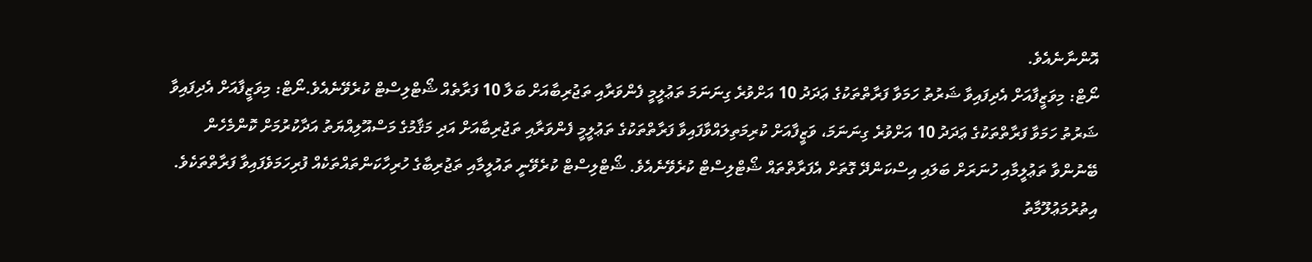އޮންނާނެއެވެ.
ނޯޓް: މިވަޒީފާއަށް އެދިފައިވާ ޝަރުތު ހަމަވާ ފަރާތްތަކުގެ ޢަދަދު 10 އަށްވުރެ ގިނަނަމަ ތަޢުލީމީ ފެންވަރާއި ތަޖުރިބާއަށް ބަލާ 10 ފަރާތެއް ޝޯޓްލިސްޓް ކުރެވޭނެއެވެ.ނޯޓް: މިވަޒީފާއަށް އެދިފައިވާ ޝަރުތު ހަމަވާ ފަރާތްތަކުގެ ޢަދަދު 10 އަށްވުރެ ގިނަނަމަ، ވަޒީފާއަށް ކުރިމަތިލައްވާފައިވާ ފަރާތްތަކުގެ ތަޢުލީމީ ފެންވަރާއި ތަޖުރިބާއަށް އަދި މަޤާމުގެ މަސްއޫލިއްޔަތު އަދާކުރުމަށް ކޮންމެހެން ބޭނުންވާ ތަޢުލީމާއި ހުނަރަށް ބަލައި އިސްކަންދޭ ގޮތަށް އެފަރާތްތައް ޝޯޓްލިސްޓް ކުރެވޭނެއެވެ. ޝޯޓްލިސްޓް ކުރެވޭނީ ތައުލީމާއި ތަޖުރިބާގެ ހުރިހާކަންތައްތަކެއް ފުރިހަމަވެފައިވާ ފަރާތްތަކެވެ.
އިތުރުމަޢުލޫމާތު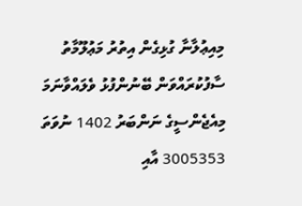މިއިޢުލާނާ ގުޅިގެން އިތުރު މަޢުލޫމާތު ސާފުކުރައްވަން ބޭނުންފުޅު ވެލައްވާނަމަ މިއެޖެންސީގެ ނަންބަރު 1402 ނުވަތަ 3005353 އާއި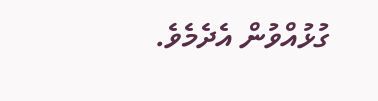ގުޅުއްވުން އެދެމެވެ.